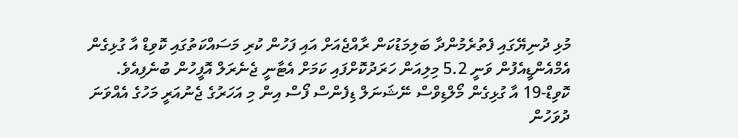މުޅި ދުނިޔޭގައި ފެތުރެމުންދާ ބަލިމަޑުކަން ރާއްޖެއަށް އައި ފަހުން ކުރި މަސައްކަތުގައި ކޮވިޑް އާ ގުޅިގެން އެމްއެންޑީއެފުން ވަނީ 5.2 މިލިއަން ހަރަދުކޮށްފައި ކަމަށް އެޓާނީ ޖެނެރަލް އޮފީހުން ބުނެފިއެވެ.
ކޮވިޑް-19 އާ ގުޅިގެން މޯލްޑިވްސް ނޭޝަނަލް ޑިފެންސް ފޯސް އިން މި އަހަރުގެ ޖެނުއަރީ މަހުގެ އެއްވަނަ ދުވަހުން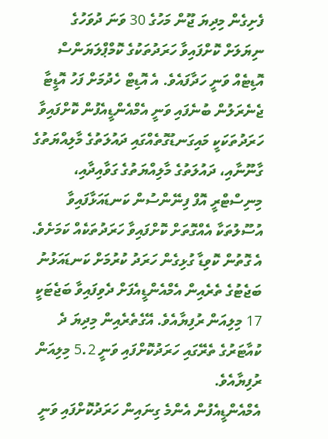ފެށިގެން މިދިޔަ ޖޫން މަހުގެ 30 ވަނަ ދުވަހުގެ ނިޔަލަށް ކޮށްފައިވާ ހަރަދުތަކުގެ ކޮމްޕްލަޔަންސް އޮޑިޓެއް ވަނީ ހަދާފައެވެ. އެ އޮޑިޓް ހެދުމަށް ފަހު އޮޑީޓާ ޖެނެރަލުން ބުނެފައި ވަނީ އެމްއެންޑީއެފުން ކޮށްފައިވާ ހަރަދުތަކަކީ މައިގަނޑުގޮތެއްގައި ދައުލަތުގެ މާލިއްޔަތުގެ ގާނޫނާއި، ދައުލަތުގެ މާލިއްޔަތުގެ ގަވާއިދާއި، މިނިސްޓްރީ އޮފް ފިނޭންސުން ކަނޑައަޅާފައިވާ އުސޫލުތަކާ އެއްގޮތަށް ކޮށްފައިވާ ހަރަދުތަކެއް ކަމަށެވެ.
އެ ގޮތުން ކޮވިޑާ ގުޅިގެން ހަރަދު ކުރުމަށް ކަނޑައަޅުނު ބަޖެޓުގެ ތެރެއިން އެމްއެންޑީއެފަށް ދެވިފައިވާ ބަޖެޓަކީ 17 މިލިއަން ރުފިޔާއެވެ. އޭގެތެރެއިން މިދިޔަ ދެ ކުއާޓަރުގެ ތެރޭގައި ހަރަދުކޮށްފައި ވަނީ 5.2 މިލިއަން ރުފިޔާއެވެ.
އެމްއެންޑީއެފުން އެންމެ ގިނައިން ހަރަދުކޮށްފައި ވަނީ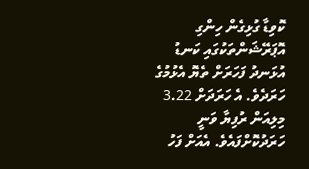ކޮވިޑާ ގުޅިގެން ހިންގި އޮޕަރޭޝަންތަކުގައި ކަނޑު އުޅަނދު ފަހަރަށް ތެޔޮ އެޅުމުގެ ހަރަދެވެ. އެ ހަރަދަށް 3.22 މިލިއަން ރުފިޔާ ވަނީ ހަރަދުކޮށްފައެވެ. އެއަށް ފަހު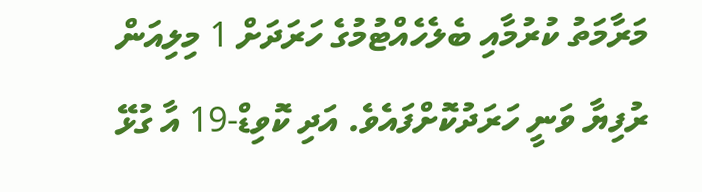މަރާމަތު ކުރުމާއި ބެލެހެއްޓުމުގެ ހަރަދަށް 1 މިލިއަން ރުފިޔާ ވަނީ ހަރަދުކޮށްފައެވެ. އަދި ކޮވިޑް-19 އާ ގުޅޭ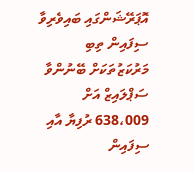އޮޕަރޭޝަންގައި ބައިވެރިވާ ސިފައިން ތިބި މަރުކަޒުތަކަށް ބޭނުންވާ ސަޕްލައިޒް އަށް 638،009 ރުފިޔާ އާއި ސިފައިން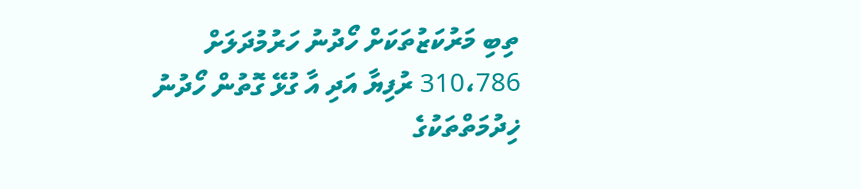ތިބި މަރުކަޒުތަކަށް ހޯދުނު ހަރުމުދަލަށް 310،786 ރުފިޔާ އަދި އާ ގުޅޭ ގޮތުން ހޯދުނު ޚިދުމަތްތަކުގެ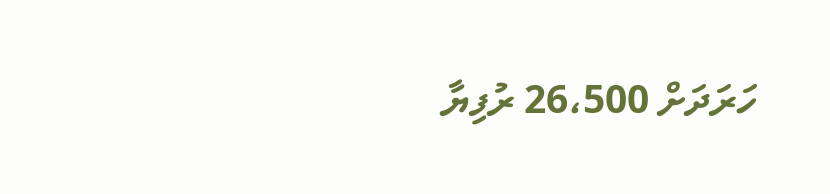ހަރަދަށް 26،500 ރުފިޔާ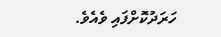ހަރަދުކޮށްފައި ވެއެވެ.